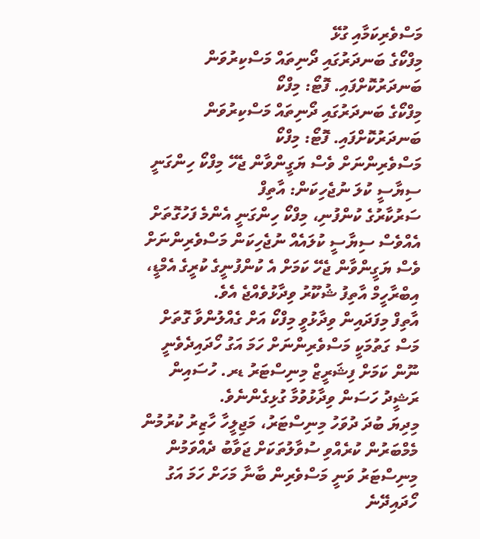މަސްވެރިކަމާއި ގުޅޭ
މިފްކޯގެ ބަނދަރުގައި ދޯނިތައް މަސްކިރުވަން ބަނދަރުކޮށްފައި. ފޮޓޯ: މިފްކޯ
މިފްކޯގެ ބަނދަރުގައި ދޯނިތައް މަސްކިރުވަން ބަނދަރުކޮށްފައި. ފޮޓޯ: މިފްކޯ
މަސްވެރިންނަށް ވެސް ޔަގީންވާން ޖެހޭ މިފްކޯ ހިންގަނީ ސިޔާސީ ކުލަ ނުޖެހިކަން: އާތިފް
ސަރުކާރުގެ ކުންފުނި، މިފްކޯ ހިންގަނީ އެންމެ ފަހުގޮތަށް އެއްވެސް ސިޔާސީ ކުލައެއް ނުޖެހިކަން މަސްވެރިންނަށް ވެސް ޔަގީންވާން ޖެހޭ ކަމަށް އެ ކުންފުނީގެ ކުރީގެ އެމްޑީ، އިބްރާހީމް އާތިފު ޝުކޫރު ވިދާޅުވެއްޖެ އެވެ.
އާތިފް މިފަދައިން ވިދާޅުވީ މިފްކޯ އަށް ގެއްލުންވާ ގޮތަށް މަސް ގަތުމަކީ މަސްވެރިންނަށް ހަމަ އަގު ހޯދައިދެވެނީ ނޫން ކަމަށް ފިޝަރީޒް މިނިސްޓަރު ޑރ. ހުސައިން ރަޝީދު ހަސަން ވިދާޅުވުމާ ގުޅިގެންނެވެ.
މިދިޔަ ބުދަ ދުވަހު މިނިސްޓަރު، މަޖިލީހާ ހާޒިރު ކުރުމުން މެމްބަރުން ކުރެއްވި ސުވާލުތަކަށް ޖަވާބު ދެއްވަމުން މިނިސްޓަރު ވަނީ މަސްވެރިން ބާނާ މަހަށް ހަމަ އަގު ހޯދައިދޭނެ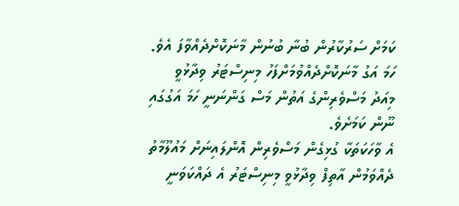ކަމަށް ސަރުކާރުން ބުނާ ބުނުން މާނަކޮށްދެއްވާފަ އެވެ. ހަމަ އަގު މާނަކޮށްދެއްވުމަށްފަހު މިނިސްޓަރު ވިދާޅުވީ މިއަދު މަސްވެރިންގެ އަތުން މަސް ގަންނަނީ ހަމަ އަގުގައި ނޫން ކަމަށެވެ.
އެ ވާހަކަތަކާ ގުޅިގެން މަސްވެރިން އޮންލައިނަށް މައުލޫމާތު ދެއްވަމުން އާތިފް ވިދާޅުވީ މިނިސްޓަރު އެ ދައްކަވަނީ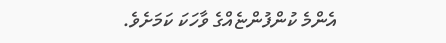އެންމެ ކުންފުންޏެއްގެ ވާހަކަ ކަމަށެވެ.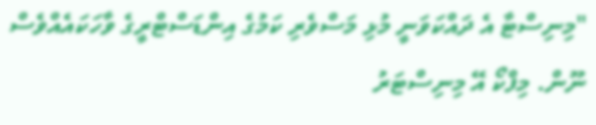"މިނިސްޓާ އެ ދައްކަވަނީ މުޅި މަސްވެރި ކަމުގެ އިންޑަސްޓްރީގެ ވާހަކައެއްވެސް ނޫން. މިފްކޯ އޭ މިނިސްޓަރު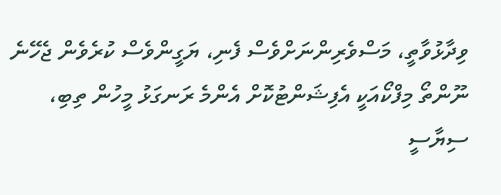ވިދާޅުވާތީ، މަސްވެރިންނަށްވެސް ފެނި، ޔަގީންވެސް ކުރެވެން ޖެހޭނެ ނޫންތޯ މިފްކޯއަކީ އެފިޝަންޓުކޮށް އެންމެ ރަނގަޅު މީހުން ތިބި، ސިޔާސީ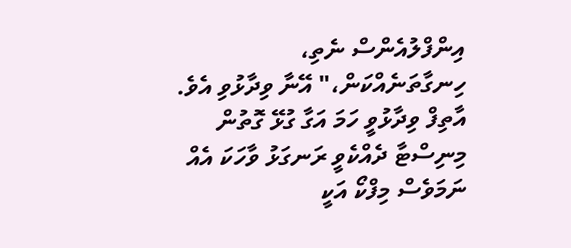އިންފްލުއެންސް ނެތި، ހިނގާތަނެއްކަން،" އޭނާ ވިދާޅުވި އެވެ.
އާތިފް ވިދާޅުވީ ހަމަ އަގާ ގުޅޭ ގޮތުން މިނިސްޓާ ދެއްކެވީ ރަނގަޅު ވާހަކަ އެއް ނަމަވެސް މިފްކޯ އަކީ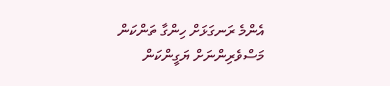އެންމެ ރަނގަޅަށް ހިންގާ ތަންކަން މަސްވެރިންނަށް ޔަގީންކަން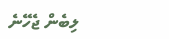ލިބެން ޖެހޭނެ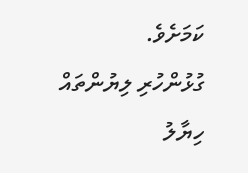ކަމަށެވެ.
ގުޅުންހުރި ލިޔުންތައް
ހިޔާލު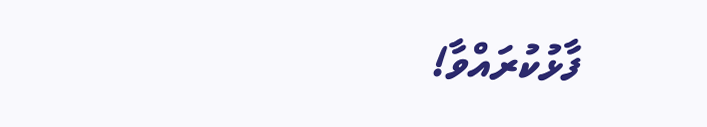ފާޅުކުރައްވާ!